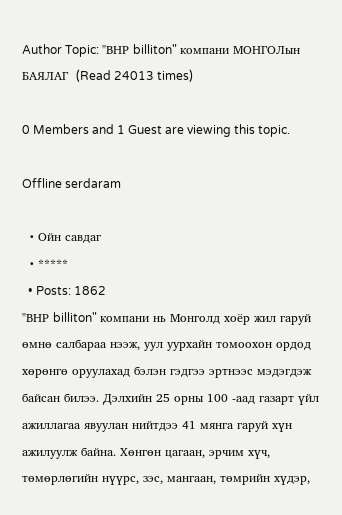Author Topic: "ВНР billiton" компани МОНГОЛын БАЯЛАГ  (Read 24013 times)

0 Members and 1 Guest are viewing this topic.

Offline serdaram

  • Ойн савдаг
  • *****
  • Posts: 1862
"ВНР billiton" компани нь Монголд хоёр жил гаруй өмнө салбараа нээж, уул уурхайн томоохон ордод хөрөнгө оруулахад бэлэн гэдгээ эртнээс мэдэгдэж байсан билээ. Дэлхийн 25 орны 100 -аад газарт үйл ажиллагаа явуулан нийтдээ 41 мянга гаруй хүн ажилуулж байна. Хөнгөн цагаан, эрчим хүч, төмөрлөгийн нүүрс, зэс, мангаан, төмрийн хүдэр,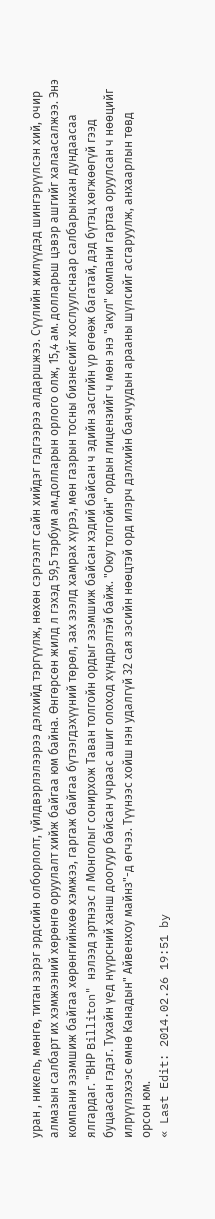уран , никель, мөнгө, титан зэрэг эрдсийн олборлолт, үйлдвэрлэлээрээ дэлхийд тэргүүлж, нөхөн сэргээлт сайн хийдэг гэдгээрээ алдаршжээ. Сүүлийн жилүүдэд шингэрүүлсэн хий, очир алмазын салбарт их хэмжээний хөрөнгө оруулалт хийж байгаа юм байна. Өнгөрсөн жилд л гэхэд 59,5 тэрбум ам.долларын орлого олж, 15,4 ам. долларьш цэвэр ашгийг халаасалжээ. Энэ компани эзэмшиж байгаа хөрөнгийнхөө хэмжээ, гаргаж байгаа бүтээгдэхүүний төрөл, зах зээлд хамрах хүрээ, мөн газрын тосны бизнесийг хослуулснаар салбарынхан дундаасаа ялгардаг. "ВНР Billiton" нэлээд эртнээс л Монголыг сонирхож Таван толгойн ордыг эзэмшиж байсан хэдий байсан ч эдийн засгийн үр өгөөж багатай, дэд бүтэц хөгжөөгүй гээд буцаасан гэдэг. Тухайн үед нүүрсний ханш доогуур байсан учраас ашиг олоход хүндрэлтэй байж. "Оюу толгойн" ордын лицензийг ч мөн энэ "акул" компани гартаа оруулсан ч нөөцийг илрүүлэхээс өмнө Канадын" Айвенхоу майнз"-д өгчээ. Түүнээс хойш нэн удалгүй 32 сая зэсийн нөөцтэй орд илэрч дэлхийн баячуудын арааны шүлсийг асгаруулж, анхаарлын төвд орсон юм.
« Last Edit: 2014.02.26 19:51 by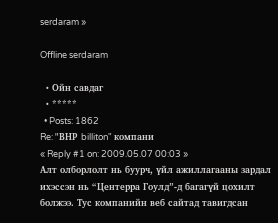serdaram »

Offline serdaram

  • Ойн савдаг
  • *****
  • Posts: 1862
Re: "ВНР billiton" компани
« Reply #1 on: 2009.05.07 00:03 »
Алт олборлолт нь буурч, үйл ажиллагааны зардал ихэссэн нь “Центерра Гоулд”-д багагүй цохилт болжээ. Тус компанийн веб сайтад тавигдсан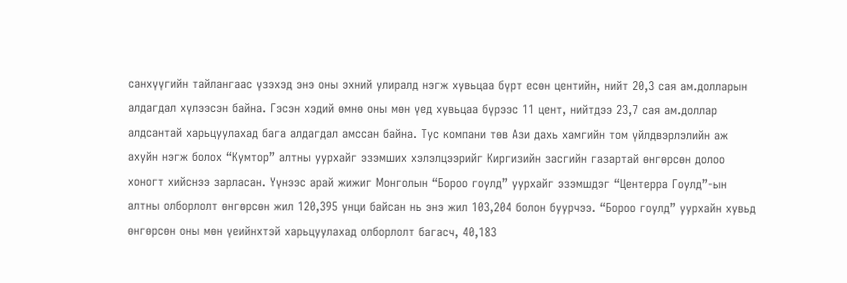санхүүгийн тайлангаас үзэхэд энэ оны эхний улиралд нэгж хувьцаа бүрт есөн центийн, нийт 20,3 сая ам.долларын алдагдал хүлээсэн байна. Гэсэн хэдий өмнө оны мөн үед хувьцаа бүрээс 11 цент, нийтдээ 23,7 сая ам.доллар алдсантай харьцуулахад бага алдагдал амссан байна. Тус компани төв Ази дахь хамгийн том үйлдвэрлэлийн аж ахуйн нэгж болох “Кумтор” алтны уурхайг эзэмших хэлэлцээрийг Киргизийн засгийн газартай өнгөрсөн долоо хоногт хийснээ зарласан. Үүнээс арай жижиг Монголын “Бороо гоулд” уурхайг эзэмшдэг “Центерра Гоулд”-ын алтны олборлолт өнгөрсөн жил 120,395 унци байсан нь энэ жил 103,204 болон буурчээ. “Бороо гоулд” уурхайн хувьд өнгөрсөн оны мөн үеийнхтэй харьцуулахад олборлолт багасч, 40,183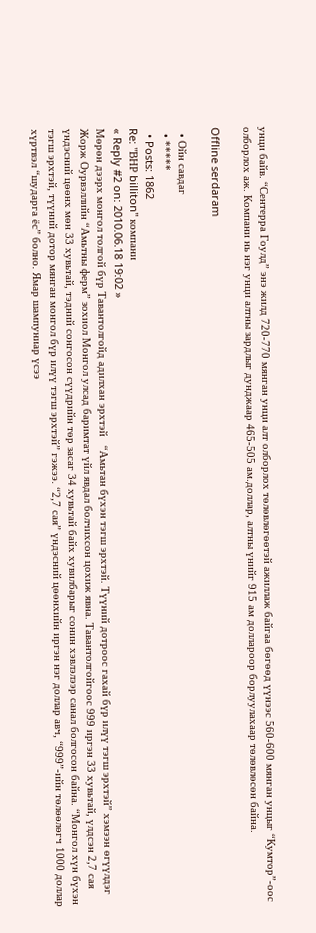унци байв. “Сентерра Гоулд” энэ жилд 720-770 мянган унци алт олборлох төлөвлөгөөтэй ажиллаж байгаа бөгөөд үүнээс 560-600 мянган унцыг “Кумтор”-оос олборлох аж. Компани нь нэг унци алтны зардлыг дунджаар 465-505 ам.доллар, алтны үнийг 915 ам доллароор борлуулахаар төлөвлөсөн байна.

Offline serdaram

  • Ойн савдаг
  • *****
  • Posts: 1862
Re: "ВНР billiton" компани
« Reply #2 on: 2010.06.18 19:02 »
Мөрөн дээрх монгол толгой бүр Тавантолгойд адилхан эрхтэй   “Амьтан бүхэн тэгш эрхтэй. Түүний дотроос гахай бүр илүү тэгш эрхтэй” хэмээн өгүүлдэг Жорж Оурвэллийн “Амьтны ферм” зохиол Монгол улсад баримтат үйл явдал болчихсон цохиж явна. Тавантолгойгоос 999 иргэн 33 хувьтай, үлдсэн 2,7 сая үндэсний цөөнх мөн 33 хувьтай, тэдний сонгосон сүүдрийн төр засаг 34 хувьтай байх хувилбарыг сонин хэвлэлээр санал болгосон байна. “Монгол хүн бүхэн тэгш эрхтэй, түүний дотор мянган монгол бүр илүү тэгш эрхтэй” гэжээ. “2,7 сая” үндэсний цөөнхийн иргэн нэг доллар авч, “999”-ийн төлөөлөгч 1000 доллар хүртвэл “шударга ёс” болно. Ямар шампуниар үсээ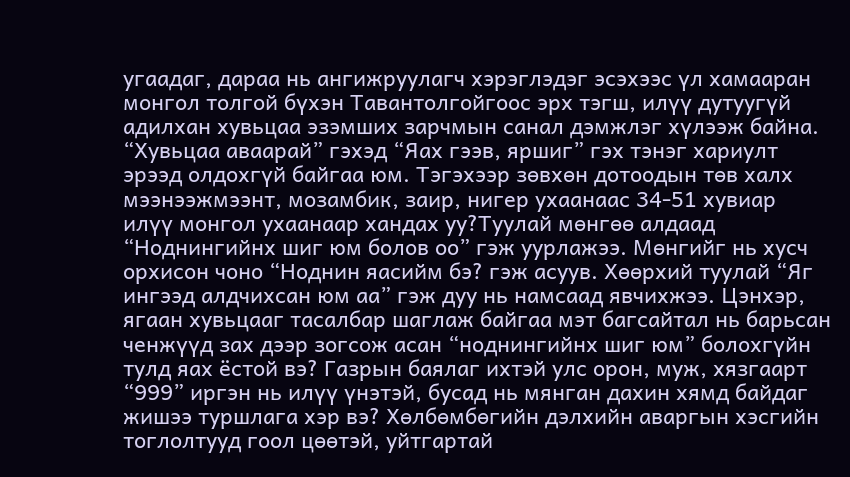угаадаг, дараа нь ангижруулагч хэрэглэдэг эсэхээс үл хамааран монгол толгой бүхэн Тавантолгойгоос эрх тэгш, илүү дутуугүй адилхан хувьцаа эзэмших зарчмын санал дэмжлэг хүлээж байна. “Хувьцаа аваарай” гэхэд “Яах гээв, яршиг” гэх тэнэг хариулт эрээд олдохгүй байгаа юм. Тэгэхээр зөвхөн дотоодын төв халх  мээнээжмээнт, мозамбик, заир, нигер ухаанаас 34-51 хувиар илүү монгол ухаанаар хандах уу?Туулай мөнгөө алдаад “Ноднингийнх шиг юм болов оо” гэж уурлажээ. Мөнгийг нь хусч орхисон чоно “Ноднин яасийм бэ? гэж асуув. Хөөрхий туулай “Яг ингээд алдчихсан юм аа” гэж дуу нь намсаад явчихжээ. Цэнхэр, ягаан хувьцааг тасалбар шаглаж байгаа мэт багсайтал нь барьсан ченжүүд зах дээр зогсож асан “ноднингийнх шиг юм” болохгүйн тулд яах ёстой вэ? Газрын баялаг ихтэй улс орон, муж, хязгаарт “999” иргэн нь илүү үнэтэй, бусад нь мянган дахин хямд байдаг жишээ туршлага хэр вэ? Хөлбөмбөгийн дэлхийн аваргын хэсгийн тоглолтууд гоол цөөтэй, уйтгартай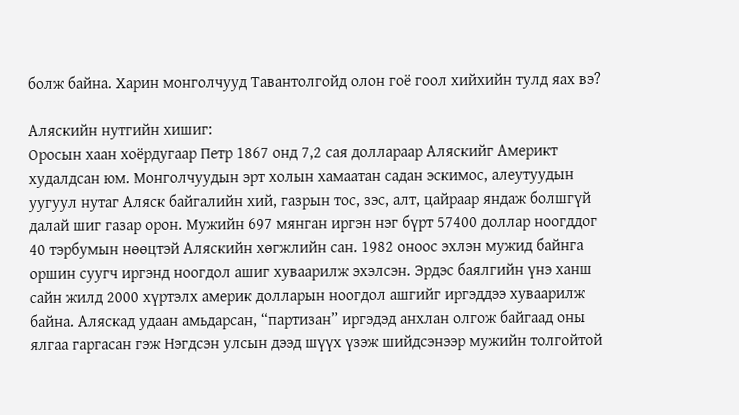болж байна. Харин монголчууд Тавантолгойд олон гоё гоол хийхийн тулд яах вэ?

Аляскийн нутгийн хишиг:
Оросын хаан хоёрдугаар Петр 1867 онд 7,2 сая доллараар Аляскийг Америкт худалдсан юм. Монголчуудын эрт холын хамаатан садан эскимос, алеутуудын уугуул нутаг Аляск байгалийн хий, газрын тос, зэс, алт, цайраар яндаж болшгүй далай шиг газар орон. Мужийн 697 мянган иргэн нэг бүрт 57400 доллар ноогддог 40 тэрбумын нөөцтэй Аляскийн хөгжлийн сан. 1982 оноос эхлэн мужид байнга оршин суугч иргэнд ноогдол ашиг хуваарилж эхэлсэн. Эрдэс баялгийн үнэ ханш сайн жилд 2000 хүртэлх америк долларын ноогдол ашгийг иргэддээ хуваарилж байна. Аляскад удаан амьдарсан, “партизан” иргэдэд анхлан олгож байгаад оны ялгаа гаргасан гэж Нэгдсэн улсын дээд шүүх үзэж шийдсэнээр мужийн толгойтой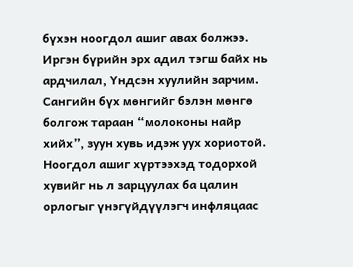бүхэн ноогдол ашиг авах болжээ. Иргэн бүрийн эрх адил тэгш байх нь ардчилал, Үндсэн хуулийн зарчим. Сангийн бүх мөнгийг бэлэн мөнгө болгож тараан “молоконы найр хийх”, зуун хувь идэж уух хориотой. Ноогдол ашиг хүртээхэд тодорхой хувийг нь л зарцуулах ба цалин орлогыг үнэгүйдүүлэгч инфляцаас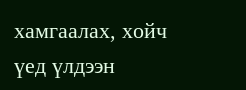хамгаалах, хойч үед үлдээн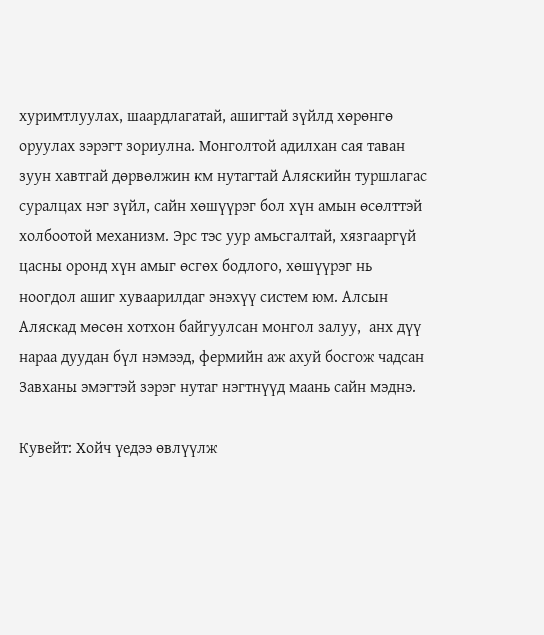хуримтлуулах, шаардлагатай, ашигтай зүйлд хөрөнгө оруулах зэрэгт зориулна. Монголтой адилхан сая таван зуун хавтгай дөрвөлжин км нутагтай Аляскийн туршлагас суралцах нэг зүйл, сайн хөшүүрэг бол хүн амын өсөлттэй холбоотой механизм. Эрс тэс уур амьсгалтай, хязгааргүй цасны оронд хүн амыг өсгөх бодлого, хөшүүрэг нь ноогдол ашиг хуваарилдаг энэхүү систем юм. Алсын Аляскад мөсөн хотхон байгуулсан монгол залуу,  анх дүү нараа дуудан бүл нэмээд, фермийн аж ахуй босгож чадсан Завханы эмэгтэй зэрэг нутаг нэгтнүүд маань сайн мэднэ.

Кувейт: Хойч үедээ өвлүүлж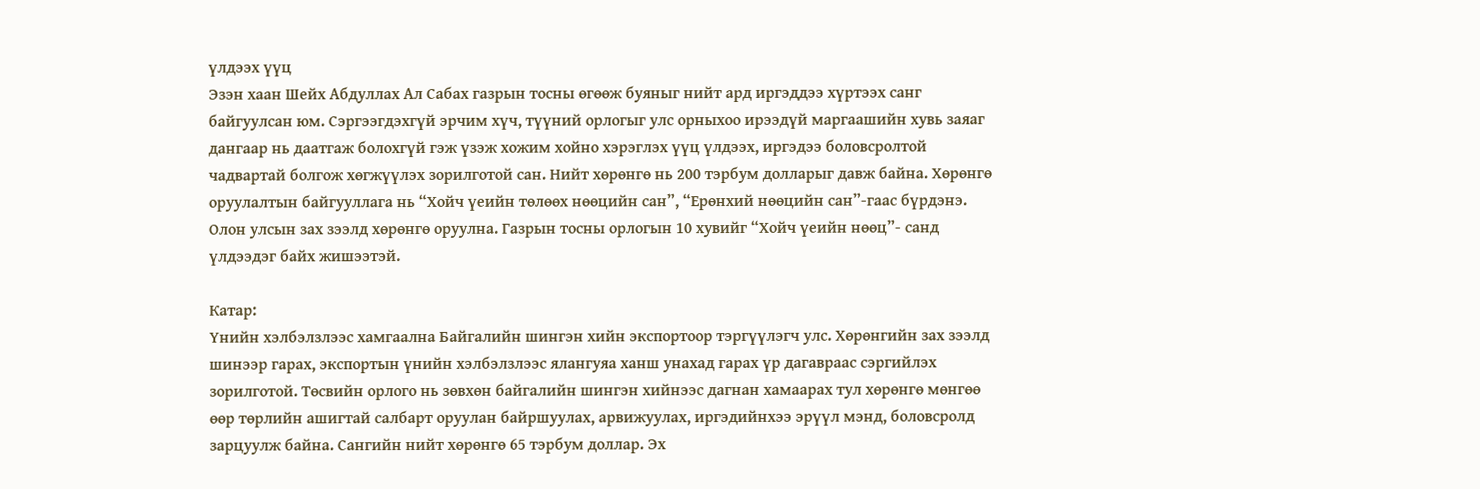үлдээх үүц
Эзэн хаан Шейх Абдуллах Ал Сабах газрын тосны өгөөж буяныг нийт ард иргэддээ хүртээх санг байгуулсан юм. Сэргээгдэхгүй эрчим хүч, түүний орлогыг улс орныхоо ирээдүй маргаашийн хувь заяаг дангаар нь даатгаж болохгүй гэж үзэж хожим хойно хэрэглэх үүц үлдээх, иргэдээ боловсролтой чадвартай болгож хөгжүүлэх зорилготой сан. Нийт хөрөнгө нь 200 тэрбум долларыг давж байна. Хөрөнгө оруулалтын байгууллага нь “Хойч үеийн төлөөх нөөцийн сан”, “Ерөнхий нөөцийн сан”-гаас бүрдэнэ. Олон улсын зах зээлд хөрөнгө оруулна. Газрын тосны орлогын 10 хувийг “Хойч үеийн нөөц”- санд үлдээдэг байх жишээтэй.

Катар:
Үнийн хэлбэлзлээс хамгаална Байгалийн шингэн хийн экспортоор тэргүүлэгч улс. Хөрөнгийн зах зээлд шинээр гарах, экспортын үнийн хэлбэлзлээс ялангуяа ханш унахад гарах үр дагавраас сэргийлэх зорилготой. Төсвийн орлого нь зөвхөн байгалийн шингэн хийнээс дагнан хамаарах тул хөрөнгө мөнгөө өөр төрлийн ашигтай салбарт оруулан байршуулах, арвижуулах, иргэдийнхээ эрүүл мэнд, боловсролд зарцуулж байна. Сангийн нийт хөрөнгө 65 тэрбум доллар. Эх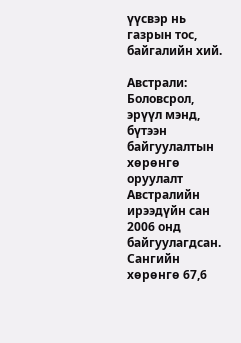үүсвэр нь газрын тос, байгалийн хий.

Австрали: Боловсрол, эрүүл мэнд, бүтээн байгуулалтын хөрөнгө оруулалт
Австралийн ирээдүйн сан 2006 онд байгуулагдсан. Сангийн хөрөнгө 67,6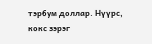тэрбум доллар. Нүүрс, кокс зэрэг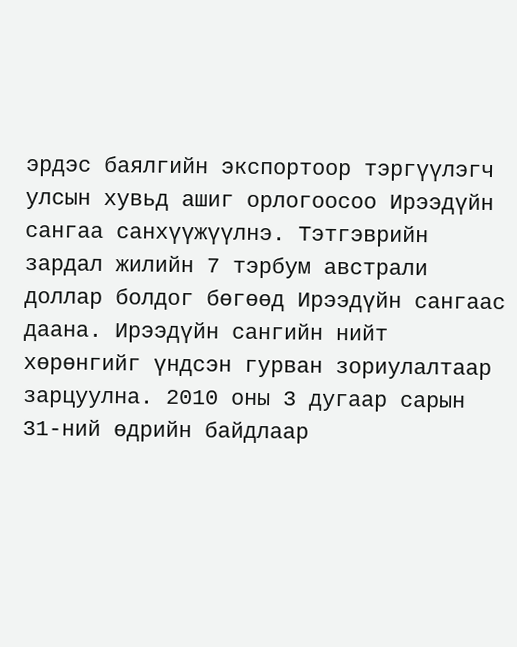эрдэс баялгийн экспортоор тэргүүлэгч улсын хувьд ашиг орлогоосоо Ирээдүйн сангаа санхүүжүүлнэ. Тэтгэврийн зардал жилийн 7 тэрбум австрали доллар болдог бөгөөд Ирээдүйн сангаас даана. Ирээдүйн сангийн нийт хөрөнгийг үндсэн гурван зориулалтаар зарцуулна. 2010 оны 3 дугаар сарын 31-ний өдрийн байдлаар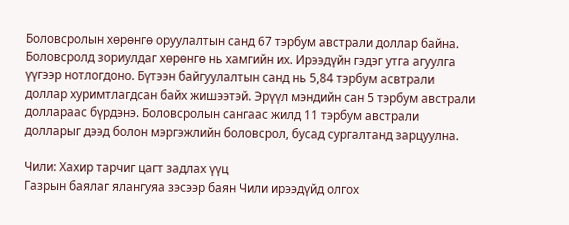Боловсролын хөрөнгө оруулалтын санд 67 тэрбум австрали доллар байна. Боловсролд зориулдаг хөрөнгө нь хамгийн их. Ирээдүйн гэдэг утга агуулга үүгээр нотлогдоно. Бүтээн байгуулалтын санд нь 5,84 тэрбум асвтрали доллар хуримтлагдсан байх жишээтэй. Эрүүл мэндийн сан 5 тэрбум австрали доллараас бүрдэнэ. Боловсролын сангаас жилд 11 тэрбум австрали долларыг дээд болон мэргэжлийн боловсрол, бусад сургалтанд зарцуулна.

Чили: Хахир тарчиг цагт задлах үүц
Газрын баялаг ялангуяа зэсээр баян Чили ирээдүйд олгох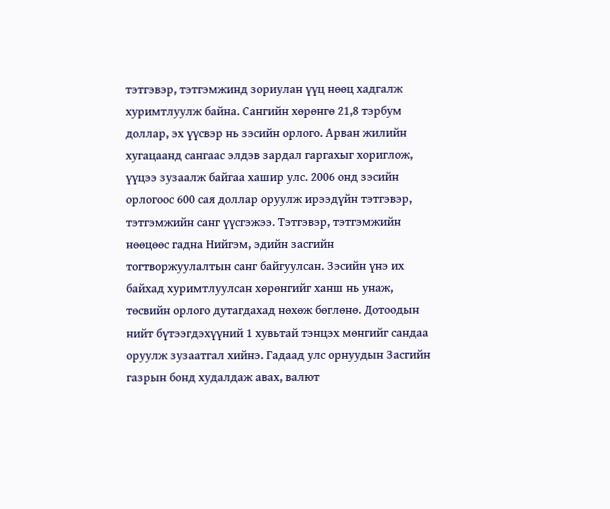тэтгэвэр, тэтгэмжинд зориулан үүц нөөц хадгалж хуримтлуулж байна. Сангийн хөрөнгө 21,8 тэрбум доллар, эх үүсвэр нь зэсийн орлого. Арван жилийн хугацаанд сангаас элдэв зардал гаргахыг хориглож, үүцээ зузаалж байгаа хашир улс. 2006 онд зэсийн орлогоос 600 сая доллар оруулж ирээдүйн тэтгэвэр, тэтгэмжийн санг үүсгэжээ. Тэтгэвэр, тэтгэмжийн нөөцөөс гадна Нийгэм, эдийн засгийн тогтворжуулалтын санг байгуулсан. Зэсийн үнэ их байхад хуримтлуулсан хөрөнгийг ханш нь унаж, төсвийн орлого дутагдахад нөхөж бөглөнө. Дотоодын нийт бүтээгдэхүүний 1 хувьтай тэнцэх мөнгийг сандаа оруулж зузаатгал хийнэ. Гадаад улс орнуудын Засгийн газрын бонд худалдаж авах, валют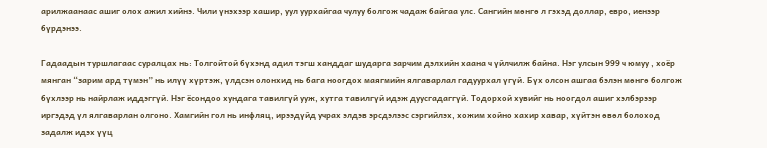арилжаанаас ашиг олох ажил хийнэ. Чили үнэхээр хашир, уул уурхайгаа чулуу болгож чадаж байгаа улс. Сангийн мөнгө л гэхэд доллар, евро, иенээр бүрдэнээ.

Гадаадын туршлагаас суралцах нь: Толгойтой бүхэнд адил тэгш ханддаг шударга зарчим дэлхийн хаана ч үйлчилж байна. Нэг улсын 999 ч юмуу , хоёр мянган “зарим ард түмэн” нь илүү хүртэж, үлдсэн олонхид нь бага ноогдох маягмийн ялгаварлал гадуурхал үгүй. Бүх олсон ашгаа бэлэн мөнгө болгож бүхлээр нь найрлаж иддэггүй. Нэг ёсондоо хундага тавилгүй ууж, хутга тавилгүй идэж дуусгадаггүй. Тодорхой хувийг нь ноогдол ашиг хэлбэрээр иргэдэд үл ялгаварлан олгоно. Хамгийн гол нь инфляц, ирээдүйд учрах элдэв эрсдэлээс сэргийлэх, хожим хойно хахир хавар, хүйтэн өвөл болоход задалж идэх үүц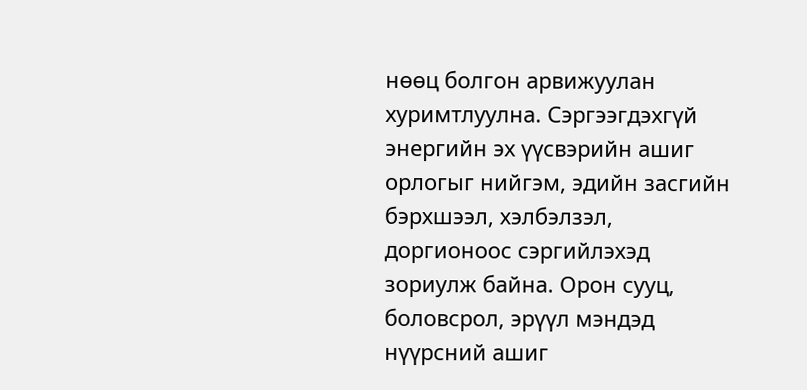нөөц болгон арвижуулан хуримтлуулна. Сэргээгдэхгүй энергийн эх үүсвэрийн ашиг орлогыг нийгэм, эдийн засгийн бэрхшээл, хэлбэлзэл, доргионоос сэргийлэхэд зориулж байна. Орон сууц, боловсрол, эрүүл мэндэд нүүрсний ашиг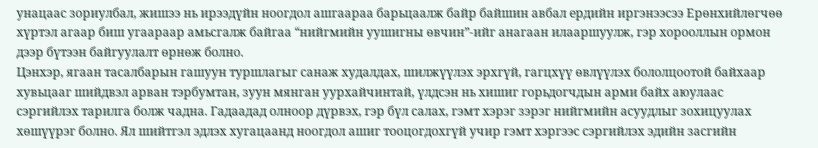унацаас зориулбал, жишээ нь ирээдүйн ноогдол ашгаараа барьцаалж байр байшин авбал ердийн иргэнээсээ Ерөнхийлөгчөө хүртэл агаар биш угаараар амьсгалж байгаа “нийгмийн уушигны өвчин”-ийг анагаан илааршуулж, гэр хорооллын ормон дээр бүтээн байгуулалт өрнөж болно.
Цэнхэр, ягаан тасалбарын гашуун туршлагыг санаж худалдах, шилжүүлэх эрхгүй, гагцхүү өвлүүлэх бололцоотой байхаар хувьцааг шийдвэл арван тэрбумтан, зуун мянган уурхайчинтай, үлдсэн нь хишиг горьдогчдын арми байх аюулаас сэргийлэх тарилга болж чадна. Гадаадад олноор дүрвэх, гэр бүл салах, гэмт хэрэг зэрэг нийгмийн асуудлыг зохицуулах хөшүүрэг болно. Ял шийтгэл эдлэх хугацаанд ноогдол ашиг тооцогдохгүй учир гэмт хэргээс сэргийлэх эдийн засгийн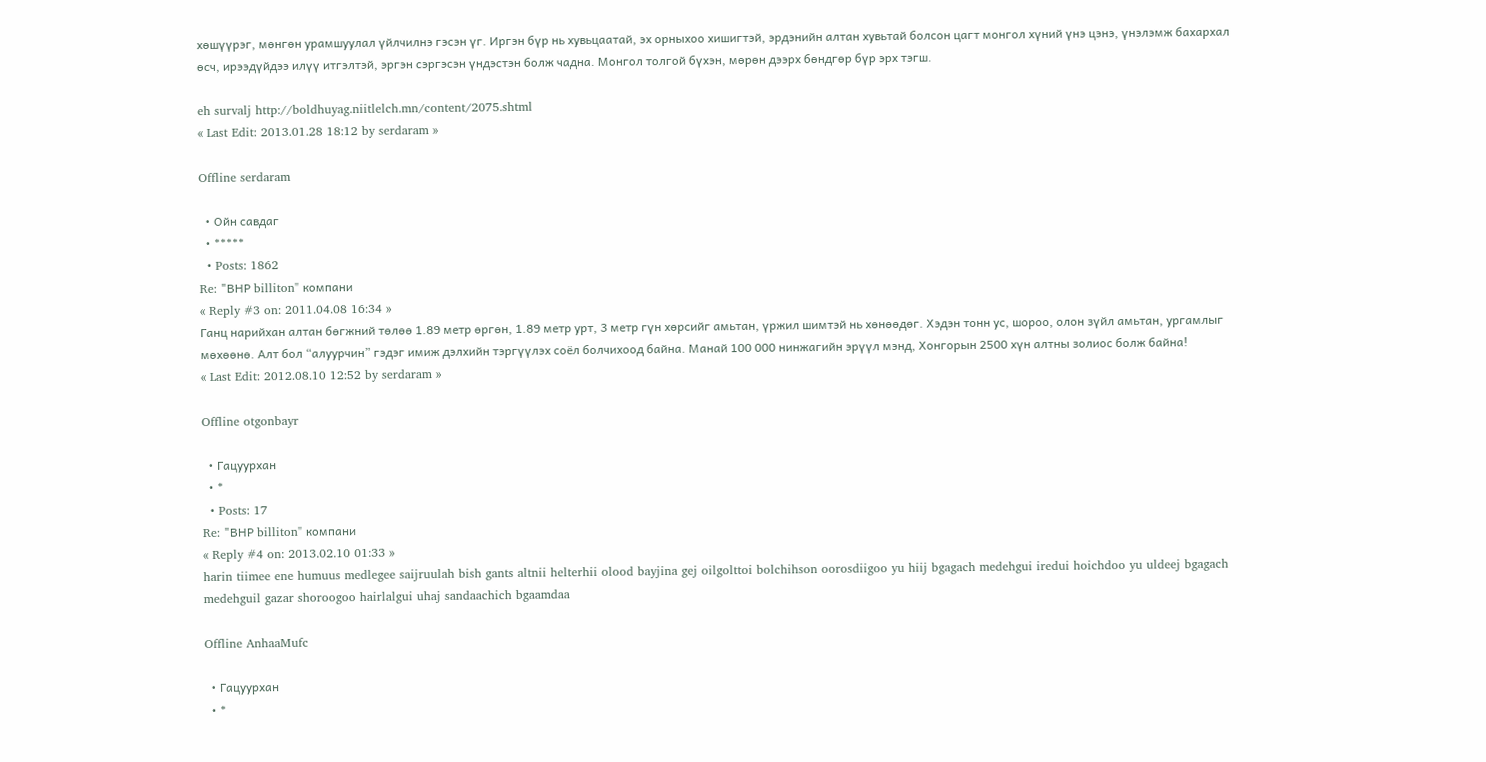хөшүүрэг, мөнгөн урамшуулал үйлчилнэ гэсэн үг. Иргэн бүр нь хувьцаатай, эх орныхоо хишигтэй, эрдэнийн алтан хувьтай болсон цагт монгол хүний үнэ цэнэ, үнэлэмж бахархал өсч, ирээдүйдээ илүү итгэлтэй, эргэн сэргэсэн үндэстэн болж чадна. Монгол толгой бүхэн, мөрөн дээрх бөндгөр бүр эрх тэгш.

eh survalj http://boldhuyag.niitlelch.mn/content/2075.shtml
« Last Edit: 2013.01.28 18:12 by serdaram »

Offline serdaram

  • Ойн савдаг
  • *****
  • Posts: 1862
Re: "ВНР billiton" компани
« Reply #3 on: 2011.04.08 16:34 »
Ганц нарийхан алтан бөгжний төлөө 1.89 метр өргөн, 1.89 метр урт, 3 метр гүн хөрсийг амьтан, үржил шимтэй нь хөнөөдөг. Хэдэн тонн ус, шороо, олон зүйл амьтан, ургамлыг мөхөөнө. Алт бол “алуурчин” гэдэг имиж дэлхийн тэргүүлэх соёл болчихоод байна. Манай 100 000 нинжагийн эрүүл мэнд, Хонгорын 2500 хүн алтны золиос болж байна!
« Last Edit: 2012.08.10 12:52 by serdaram »

Offline otgonbayr

  • Гацуурхан
  • *
  • Posts: 17
Re: "ВНР billiton" компани
« Reply #4 on: 2013.02.10 01:33 »
harin tiimee ene humuus medlegee saijruulah bish gants altnii helterhii olood bayjina gej oilgolttoi bolchihson oorosdiigoo yu hiij bgagach medehgui iredui hoichdoo yu uldeej bgagach medehguil gazar shoroogoo hairlalgui uhaj sandaachich bgaamdaa

Offline AnhaaMufc

  • Гацуурхан
  • *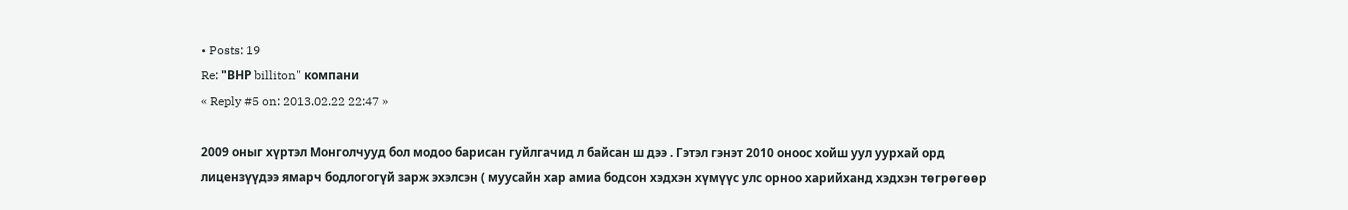• Posts: 19
Re: "ВНР billiton" компани
« Reply #5 on: 2013.02.22 22:47 »

2009 оныг хүртэл Монголчууд бол модоо барисан гуйлгачид л байсан ш дээ . Гэтэл гэнэт 2010 оноос хойш уул уурхай орд лицензүүдээ ямарч бодлогогүй зарж эхэлсэн ( муусайн хар амиа бодсон хэдхэн хүмүүс улс орноо харийханд хэдхэн төгрөгөөр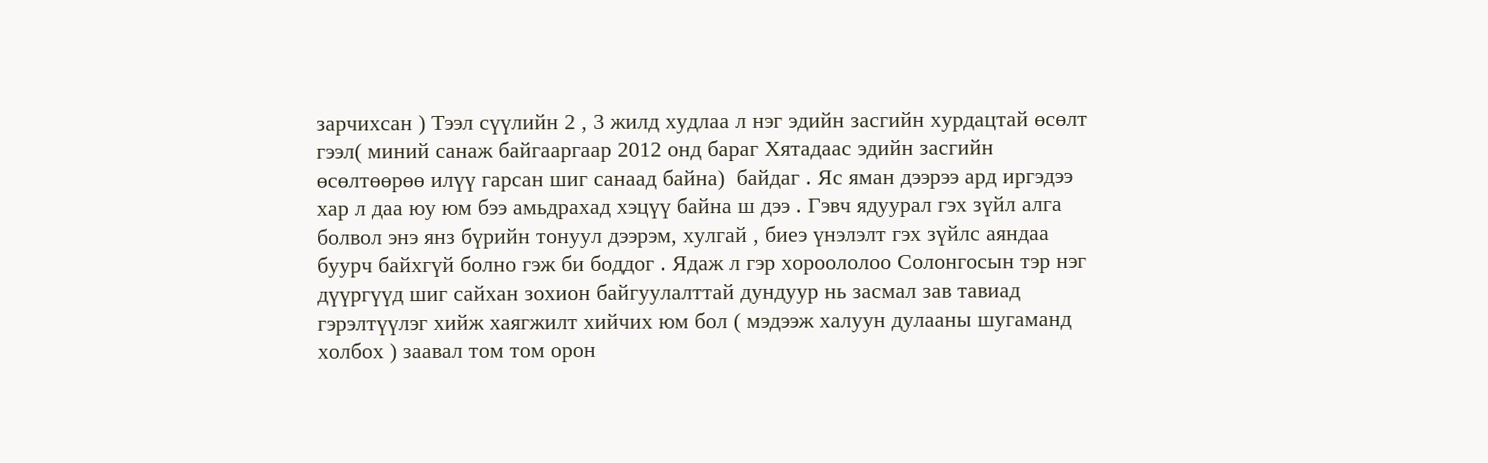зарчихсан ) Тээл сүүлийн 2 , 3 жилд худлаа л нэг эдийн засгийн хурдацтай өсөлт гээл( миний санаж байгааргаар 2012 онд бараг Хятадаас эдийн засгийн өсөлтөөрөө илүү гарсан шиг санаад байна)  байдаг . Яс яман дээрээ ард иргэдээ хар л даа юу юм бээ амьдрахад хэцүү байна ш дээ . Гэвч ядуурал гэх зүйл алга болвол энэ янз бүрийн тонуул дээрэм, хулгай , биеэ үнэлэлт гэх зүйлс аяндаа буурч байхгүй болно гэж би боддог . Ядаж л гэр хороололоо Солонгосын тэр нэг дүүргүүд шиг сайхан зохион байгуулалттай дундуур нь засмал зав тавиад гэрэлтүүлэг хийж хаягжилт хийчих юм бол ( мэдээж халуун дулааны шугаманд холбох ) заавал том том орон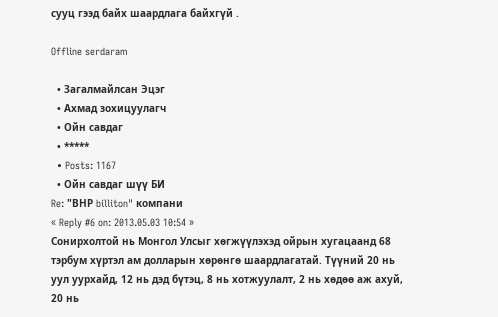сууц гээд байх шаардлага байхгүй .

Offline serdaram

  • Загалмайлсан Эцэг
  • Ахмад зохицуулагч
  • Ойн савдаг
  • *****
  • Posts: 1167
  • Ойн савдаг шүү БИ
Re: "ВНР billiton" компани
« Reply #6 on: 2013.05.03 10:54 »
Сонирхолтой нь Монгол Улсыг хөгжүүлэхэд ойрын хугацаанд 68 тэрбум хүртэл ам долларын хөрөнгө шаардлагатай. Түүний 20 нь уул уурхайд, 12 нь дэд бүтэц, 8 нь хотжуулалт, 2 нь хөдөө аж ахуй, 20 нь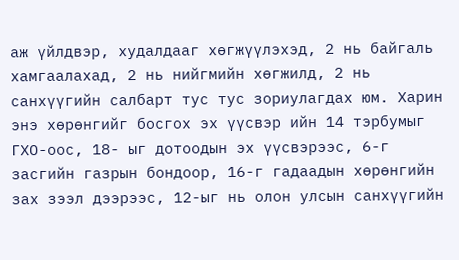аж үйлдвэр, худалдааг хөгжүүлэхэд, 2 нь байгаль хамгаалахад, 2 нь нийгмийн хөгжилд, 2 нь санхүүгийн салбарт тус тус зориулагдах юм. Харин энэ хөрөнгийг босгох эх үүсвэр ийн 14 тэрбумыг ГХО-оос, 18- ыг дотоодын эх үүсвэрээс, 6-г засгийн газрын бондоор, 16-г гадаадын хөрөнгийн зах зээл дээрээс, 12-ыг нь олон улсын санхүүгийн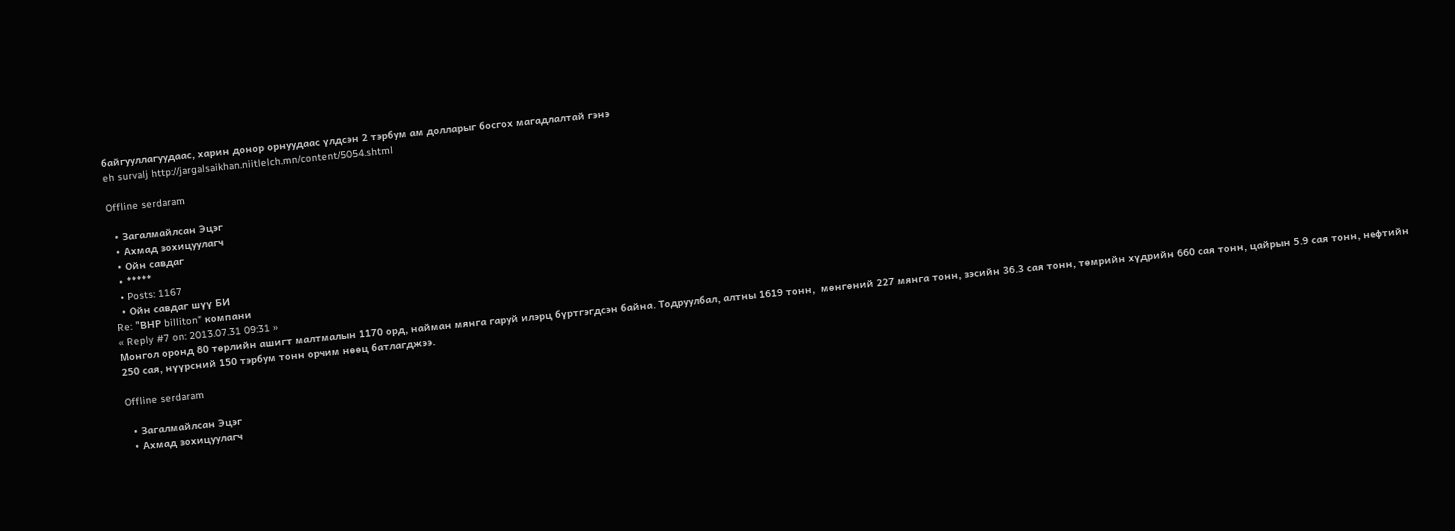байгууллагуудаас, харин донор орнуудаас үлдсэн 2 тэрбум ам долларыг босгох магадлалтай гэнэ
eh survalj http://jargalsaikhan.niitlelch.mn/content/5054.shtml

Offline serdaram

  • Загалмайлсан Эцэг
  • Ахмад зохицуулагч
  • Ойн савдаг
  • *****
  • Posts: 1167
  • Ойн савдаг шүү БИ
Re: "ВНР billiton" компани
« Reply #7 on: 2013.07.31 09:31 »
Монгол оронд 80 төрлийн ашигт малтмалын 1170 орд, найман мянга гаруй илэрц бүртгэгдсэн байна. Тодруулбал, алтны 1619 тонн,  мөнгөний 227 мянга тонн, зэсийн 36.3 сая тонн, төмрийн хүдрийн 660 сая тонн, цайрын 5.9 сая тонн, нефтийн 250 сая, нүүрсний 150 тэрбум тонн орчим нөөц батлагджээ.

Offline serdaram

  • Загалмайлсан Эцэг
  • Ахмад зохицуулагч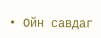• Ойн савдаг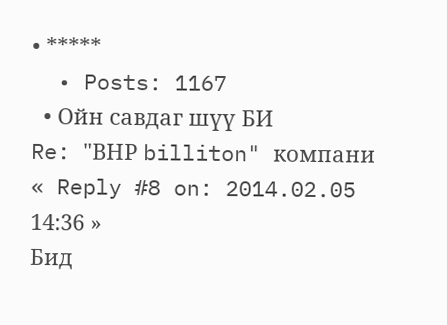• *****
  • Posts: 1167
  • Ойн савдаг шүү БИ
Re: "ВНР billiton" компани
« Reply #8 on: 2014.02.05 14:36 »
Бид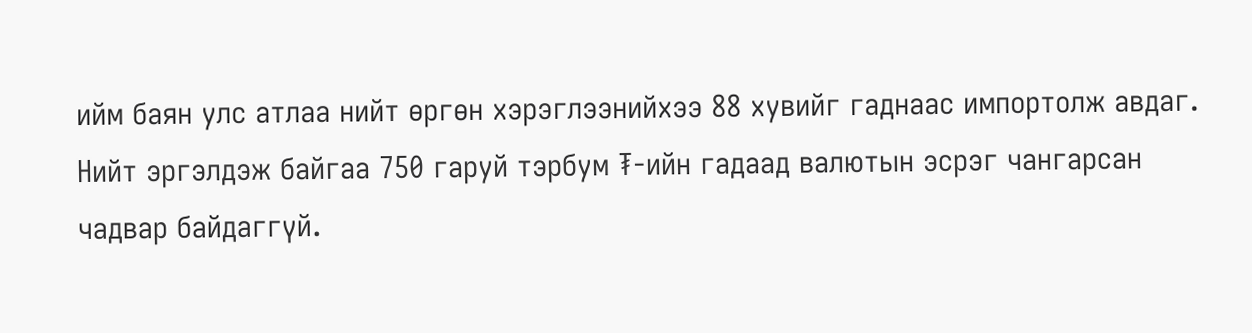ийм баян улс атлаа нийт өргөн хэрэглээнийхээ 88 хувийг гаднаас импортолж авдаг. Нийт эргэлдэж байгаа 750 гаруй тэрбум ₮-ийн гадаад валютын эсрэг чангарсан чадвар байдаггүй.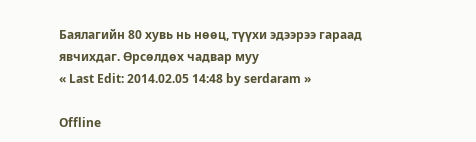Баялагийн 80 хувь нь нөөц, түүхи эдээрээ гараад явчихдаг. Өрсөлдөх чадвар муу
« Last Edit: 2014.02.05 14:48 by serdaram »

Offline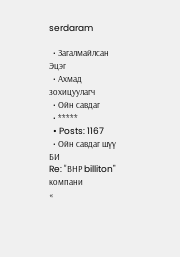serdaram

  • Загалмайлсан Эцэг
  • Ахмад зохицуулагч
  • Ойн савдаг
  • *****
  • Posts: 1167
  • Ойн савдаг шүү БИ
Re: "ВНР billiton" компани
«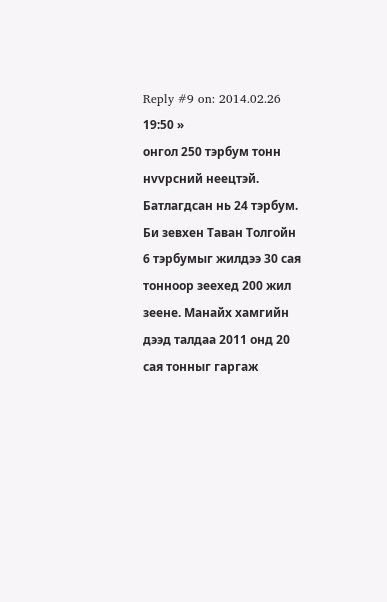Reply #9 on: 2014.02.26 19:50 »
онгол 250 тэрбум тонн нvvрсний неецтэй. Батлагдсан нь 24 тэрбум. Би зевхен Таван Толгойн 6 тэрбумыг жилдээ 30 сая тонноор зеехед 200 жил зеене. Манайх хамгийн дээд талдаа 2011 онд 20 сая тонныг гаргаж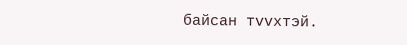байсан тvvхтэй.